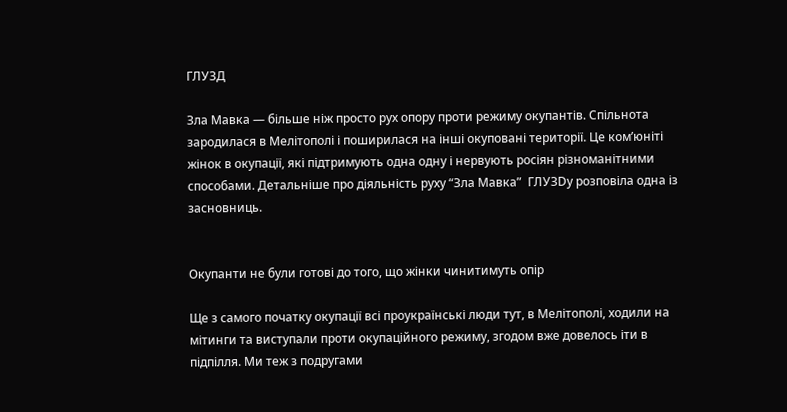ГЛУЗД

Зла Мавка — більше ніж просто рух опору проти режиму окупантів. Спільнота зародилася в Мелітополі і поширилася на інші окуповані території. Це ком’юніті жінок в окупації, які підтримують одна одну і нервують росіян різноманітними способами. Детальніше про діяльність руху “Зла Мавка”  ГЛУЗDу розповіла одна із засновниць.


Окупанти не були готові до того, що жінки чинитимуть опір

Ще з самого початку окупації всі проукраїнські люди тут, в Мелітополі, ходили на мітинги та виступали проти окупаційного режиму, згодом вже довелось іти в підпілля. Ми теж з подругами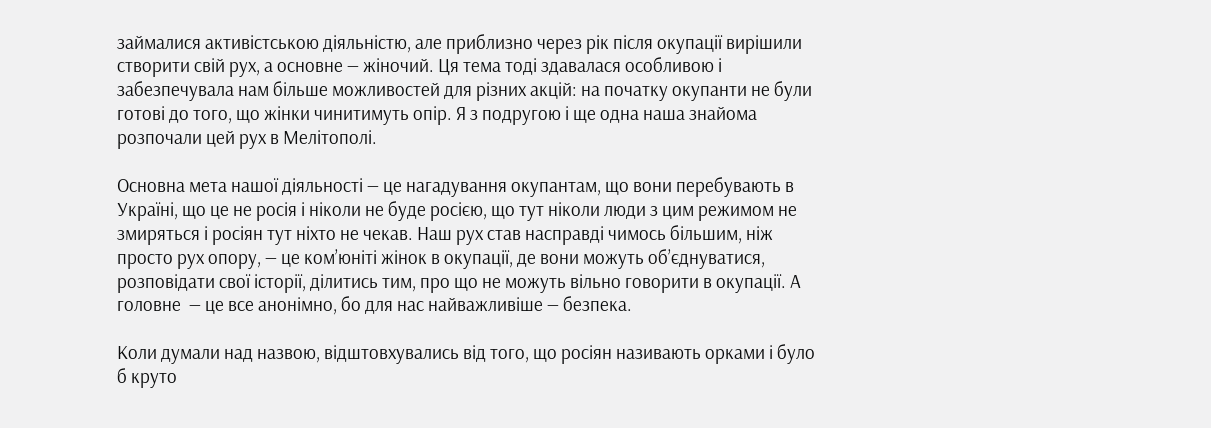займалися активістською діяльністю, але приблизно через рік після окупації вирішили створити свій рух, а основне — жіночий. Ця тема тоді здавалася особливою і забезпечувала нам більше можливостей для різних акцій: на початку окупанти не були готові до того, що жінки чинитимуть опір. Я з подругою і ще одна наша знайома розпочали цей рух в Мелітополі.

Основна мета нашої діяльності — це нагадування окупантам, що вони перебувають в Україні, що це не росія і ніколи не буде росією, що тут ніколи люди з цим режимом не змиряться і росіян тут ніхто не чекав. Наш рух став насправді чимось більшим, ніж просто рух опору, — це ком’юніті жінок в окупації, де вони можуть об’єднуватися, розповідати свої історії, ділитись тим, про що не можуть вільно говорити в окупації. А головне  — це все анонімно, бо для нас найважливіше — безпека.

Коли думали над назвою, відштовхувались від того, що росіян називають орками і було б круто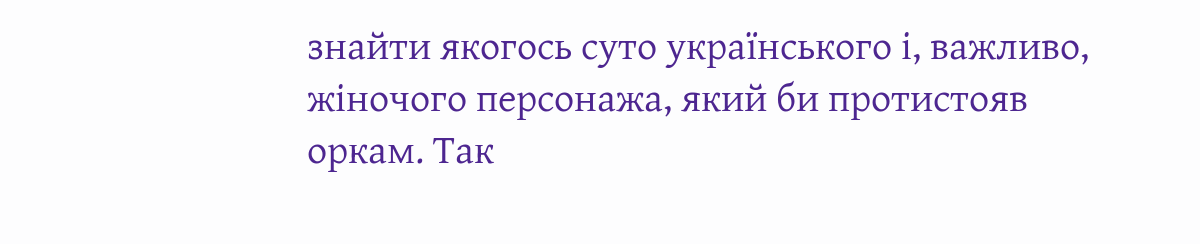знайти якогось суто українського і, важливо, жіночого персонажа, який би протистояв оркам. Так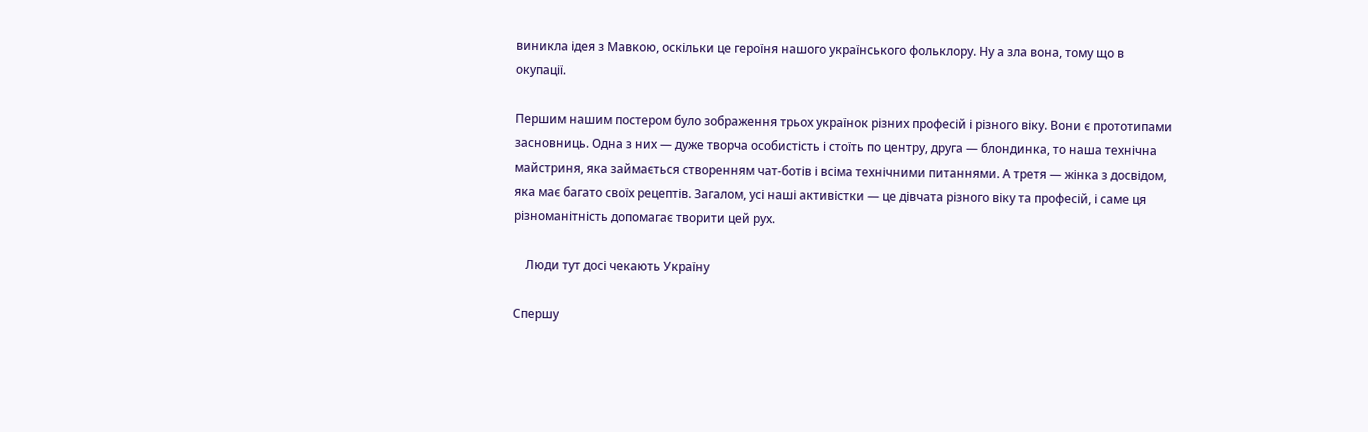виникла ідея з Мавкою, оскільки це героїня нашого українського фольклору. Ну а зла вона, тому що в окупації.

Першим нашим постером було зображення трьох українок різних професій і різного віку. Вони є прототипами засновниць. Одна з них — дуже творча особистість і стоїть по центру, друга — блондинка, то наша технічна майстриня, яка займається створенням чат-ботів і всіма технічними питаннями. А третя — жінка з досвідом, яка має багато своїх рецептів. Загалом, усі наші активістки — це дівчата різного віку та професій, і саме ця різноманітність допомагає творити цей рух.

    Люди тут досі чекають Україну

Спершу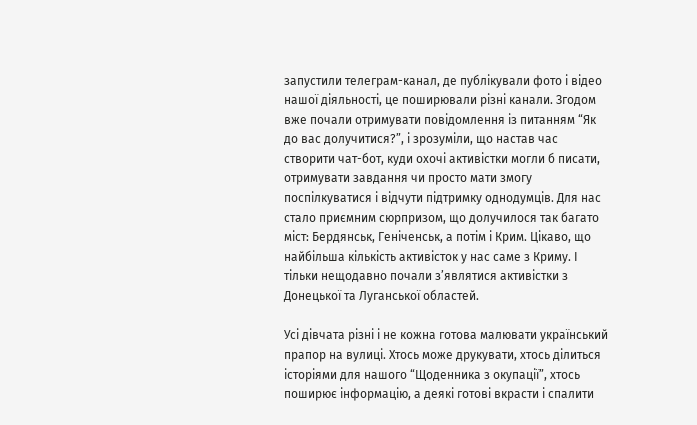запустили телеграм-канал, де публікували фото і відео нашої діяльності, це поширювали різні канали. Згодом вже почали отримувати повідомлення із питанням “Як до вас долучитися?”, і зрозуміли, що настав час створити чат-бот, куди охочі активістки могли б писати, отримувати завдання чи просто мати змогу поспілкуватися і відчути підтримку однодумців. Для нас стало приємним сюрпризом, що долучилося так багато міст: Бердянськ, Геніченськ, а потім і Крим. Цікаво, що найбільша кількість активісток у нас саме з Криму. І тільки нещодавно почали з’являтися активістки з Донецької та Луганської областей.

Усі дівчата різні і не кожна готова малювати український прапор на вулиці. Хтось може друкувати, хтось ділиться історіями для нашого “Щоденника з окупації”, хтось поширює інформацію, а деякі готові вкрасти і спалити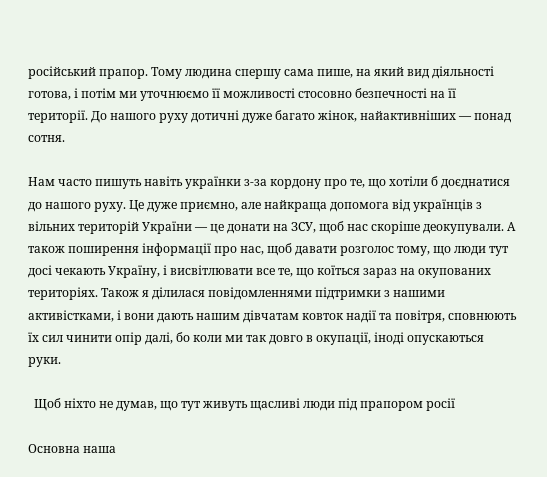російський прапор. Тому людина спершу сама пише, на який вид діяльності готова, і потім ми уточнюємо її можливості стосовно безпечності на її території. До нашого руху дотичні дуже багато жінок, найактивніших — понад сотня.

Нам часто пишуть навіть українки з-за кордону про те, що хотіли б доєднатися до нашого руху. Це дуже приємно, але найкраща допомога від українців з вільних територій України — це донати на ЗСУ, щоб нас скоріше деокупували. А також поширення інформації про нас, щоб давати розголос тому, що люди тут досі чекають Україну, і висвітлювати все те, що коїться зараз на окупованих територіях. Також я ділилася повідомленнями підтримки з нашими активістками, і вони дають нашим дівчатам ковток надії та повітря, сповнюють їх сил чинити опір далі, бо коли ми так довго в окупації, іноді опускаються руки.

  Щоб ніхто не думав, що тут живуть щасливі люди під прапором росії

Основна наша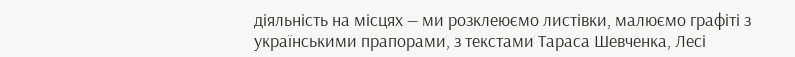діяльність на місцях — ми розклеюємо листівки, малюємо графіті з українськими прапорами, з текстами Тараса Шевченка, Лесі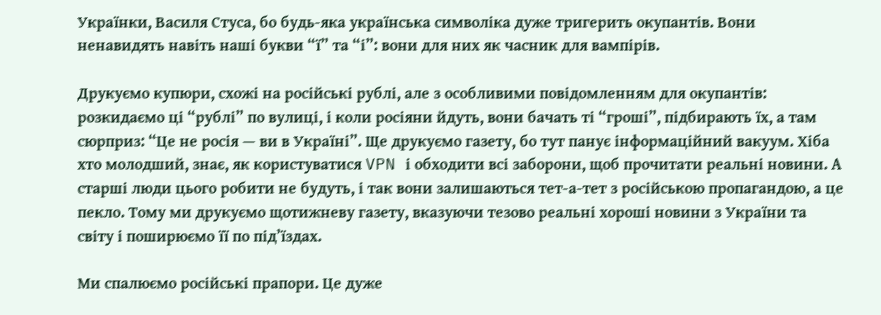Українки, Василя Стуса, бо будь-яка українська символіка дуже тригерить окупантів. Вони ненавидять навіть наші букви “ї” та “і”: вони для них як часник для вампірів.

Друкуємо купюри, схожі на російські рублі, але з особливими повідомленням для окупантів: розкидаємо ці “рублі” по вулиці, і коли росіяни йдуть, вони бачать ті “гроші”, підбирають їх, а там сюрприз: “Це не росія — ви в Україні”. Ще друкуємо газету, бо тут панує інформаційний вакуум. Хіба хто молодший, знає, як користуватися VPN і обходити всі заборони, щоб прочитати реальні новини. А старші люди цього робити не будуть, і так вони залишаються тет-а-тет з російською пропагандою, а це пекло. Тому ми друкуємо щотижневу газету, вказуючи тезово реальні хороші новини з України та світу і поширюємо її по під’їздах.

Ми спалюємо російські прапори. Це дуже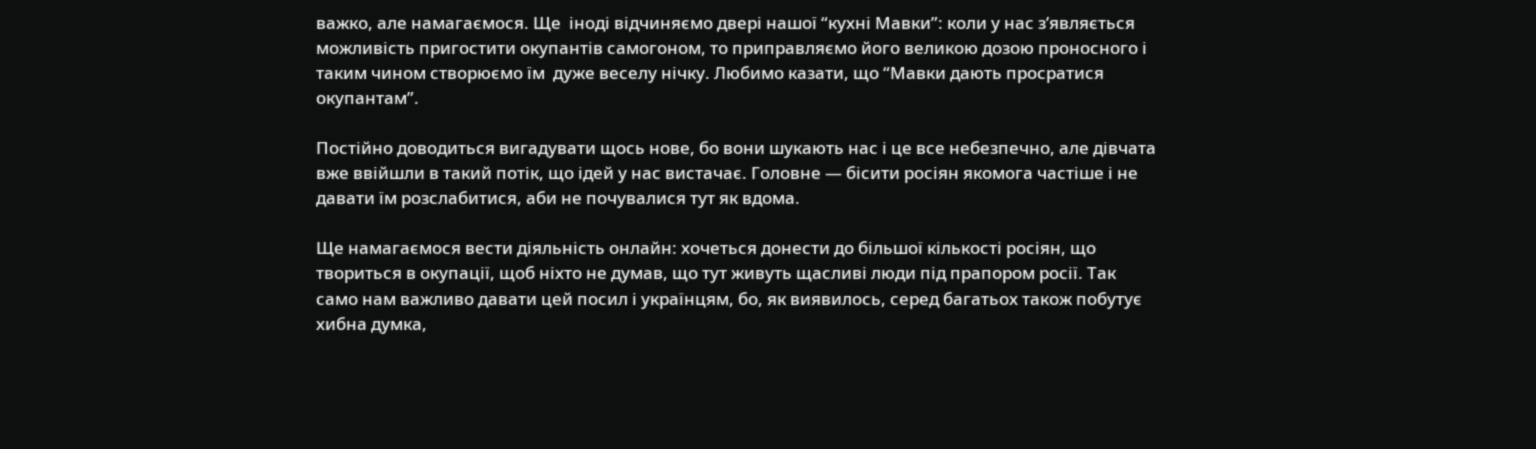важко, але намагаємося. Ще  іноді відчиняємо двері нашої “кухні Мавки”: коли у нас з’являється можливість пригостити окупантів самогоном, то приправляємо його великою дозою проносного і таким чином створюємо їм  дуже веселу нічку. Любимо казати, що “Мавки дають просратися окупантам”.

Постійно доводиться вигадувати щось нове, бо вони шукають нас і це все небезпечно, але дівчата вже ввійшли в такий потік, що ідей у нас вистачає. Головне — бісити росіян якомога частіше і не давати їм розслабитися, аби не почувалися тут як вдома.

Ще намагаємося вести діяльність онлайн: хочеться донести до більшої кількості росіян, що твориться в окупації, щоб ніхто не думав, що тут живуть щасливі люди під прапором росії. Так само нам важливо давати цей посил і українцям, бо, як виявилось, серед багатьох також побутує хибна думка,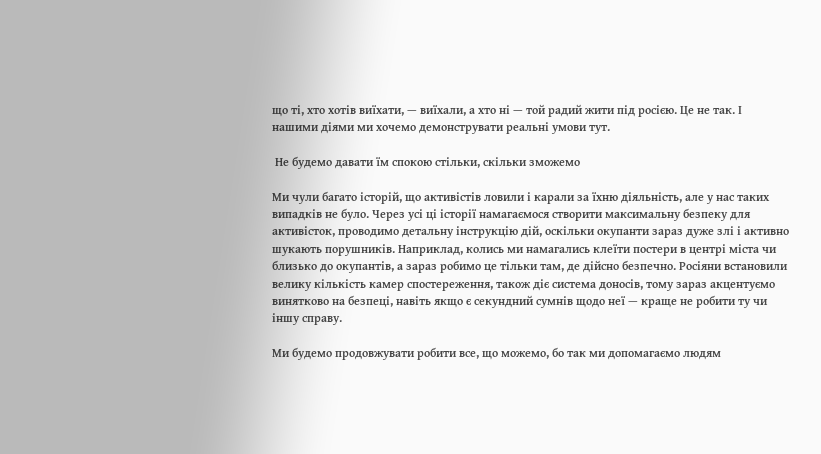що ті, хто хотів виїхати, — виїхали, а хто ні — той радий жити під росією. Це не так. І нашими діями ми хочемо демонструвати реальні умови тут.

 Не будемо давати їм спокою стільки, скільки зможемо

Ми чули багато історій, що активістів ловили і карали за їхню діяльність, але у нас таких випадків не було. Через усі ці історії намагаємося створити максимальну безпеку для активісток, проводимо детальну інструкцію дій, оскільки окупанти зараз дуже злі і активно шукають порушників. Наприклад, колись ми намагались клеїти постери в центрі міста чи близько до окупантів, а зараз робимо це тільки там, де дійсно безпечно. Росіяни встановили велику кількість камер спостереження, також діє система доносів, тому зараз акцентуємо винятково на безпеці, навіть якщо є секундний сумнів щодо неї — краще не робити ту чи іншу справу.

Ми будемо продовжувати робити все, що можемо, бо так ми допомагаємо людям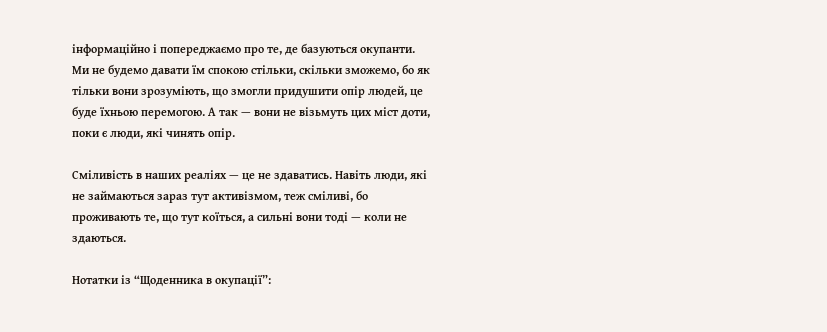інформаційно і попереджаємо про те, де базуються окупанти. Ми не будемо давати їм спокою стільки, скільки зможемо, бо як тільки вони зрозуміють, що змогли придушити опір людей, це буде їхньою перемогою. А так — вони не візьмуть цих міст доти, поки є люди, які чинять опір.

Сміливість в наших реаліях — це не здаватись. Навіть люди, які не займаються зараз тут активізмом, теж сміливі, бо проживають те, що тут коїться, а сильні вони тоді — коли не здаються.

Нотатки із “Щоденника в окупації”: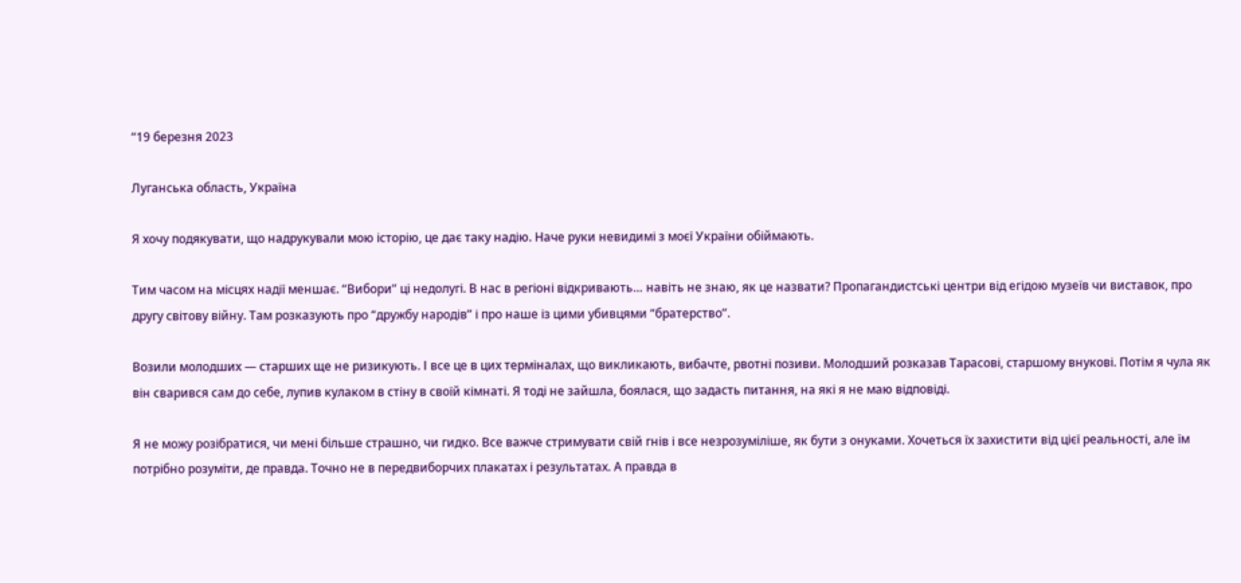“19 березня 2023

Луганська область, Україна

Я хочу подякувати, що надрукували мою історію, це дає таку надію. Наче руки невидимі з моєї України обіймають.

Тим часом на місцях надії меншає. “Вибори” ці недолугі. В нас в регіоні відкривають… навіть не знаю, як це назвати? Пропагандистські центри від егідою музеїв чи виставок, про другу світову війну. Там розказують про “дружбу народів” і про наше із цими убивцями “братерство”.

Возили молодших — старших ще не ризикують. І все це в цих терміналах, що викликають, вибачте, рвотні позиви. Молодший розказав Тарасові, старшому внукові. Потім я чула як він сварився сам до себе, лупив кулаком в стіну в своїй кімнаті. Я тоді не зайшла, боялася, що задасть питання, на які я не маю відповіді.

Я не можу розібратися, чи мені більше страшно, чи гидко. Все важче стримувати свій гнів і все незрозуміліше, як бути з онуками. Хочеться їх захистити від цієї реальності, але їм потрібно розуміти, де правда. Точно не в передвиборчих плакатах і результатах. А правда в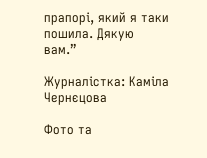прапорі, який я таки пошила. Дякую вам.”

Журналістка: Каміла Чернєцова

Фото та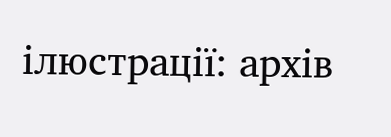ілюстрації: архів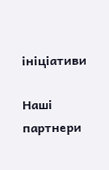ініціативи

Наші партнери